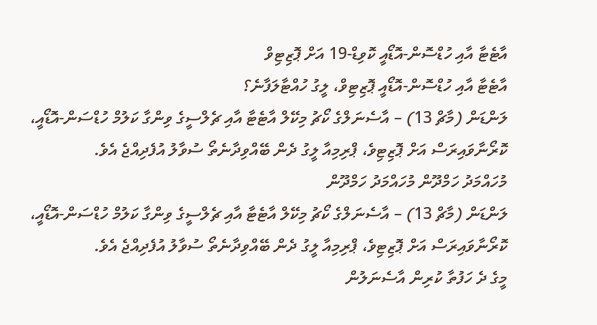އާޓެޓާ އާއި ހުޑްސޮން-އޮޑޯއީ ކޮވިޑް-19 އަށް ޕޮޒިޓިވް
އާޓެޓާ އާއި ހުޑްސޮން-އޮޑޯއީ ޕޮޒިޓިވް، ލީގު ހުއްޓާލަފާނެ؟
ލަންޑަން (މާޗް 13) – އާސެނަލްގެ ކޯޗު މިކޭލް އާޓެޓާ އާއި ޗެލްސީގެ ވިންގާ ކަލުމް ހުޑްސަން-އޮޑޯއީ، ކޮރޯނާވައިރަސް އަށް ޕޮޒިޓިވެ، ޕްރިމިއާ ލީގު ދެން ބޭއްވިދާނެތޯ ސުވާލު އުފެދިއްޖެ އެވެ.
މުހައްމަދު ހަމްދޫން މުހައްމަދު ހަމްދޫން
ލަންޑަން (މާޗް 13) – އާސެނަލްގެ ކޯޗު މިކޭލް އާޓެޓާ އާއި ޗެލްސީގެ ވިންގާ ކަލުމް ހުޑްސަން-އޮޑޯއީ، ކޮރޯނާވައިރަސް އަށް ޕޮޒިޓިވެ، ޕްރިމިއާ ލީގު ދެން ބޭއްވިދާނެތޯ ސުވާލު އުފެދިއްޖެ އެވެ.
މީގެ ދެ ހަފުތާ ކުރިން އާސެނަލުން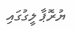ޔުރޮޕާ ލީގުގައި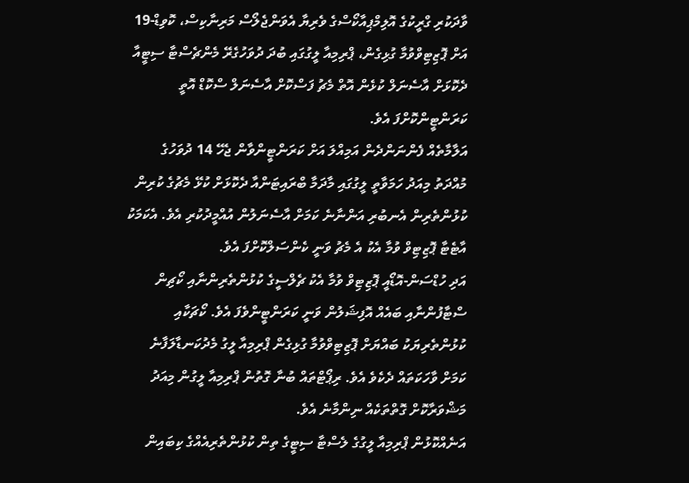ވާދަކުރި ގްރީކުގެ އޮލިމްޕިއާކޯސްގެ ވެރިޔާ އެވަންޖެލޯސް މަރިނާކިސް، ކޮވިޑް-19 އަށް ޕޮޒިޓިވްވުމާ ގުޅިގެން، ޕްރިމިއާ ލީގުގައި ބުދަ ދުވަހުގެރޭ މެންޗެސްޓާ ސިޓީއާ ދެކޮޅަށް އާސެނަލް ކުޅެން އޮތް މެޗު ފަސްކޮށް އާސެނަލް ސްކޮޑް އޮތީ ކަރަންޓީންކޮށްފަ އެވެ.
އަލާމާތެއް ފެންނަންދެން އަމިއްލަ އަށް ކަރަންޓީންވާން ޖެހޭ 14 ދުވަހުގެ މުއްދަތު މިއަދު ހަމަވާތީ ލީގުގައި މާދަމާ ބްރައިޓަންއާ ދެކޮޅަށް ކުޅޭ މެޗުގެ ކުރިން ކުޅުންތެރިން އެނބުރި އަންނާނެ ކަމަށް އާސެނަލުން އުއްމީދުކުރި އެވެ. އެކަމަކު އާޓެޓާ ޕޮޒިޓިވް ވުމާ އެކު އެ މެޗު ވަނީ ކެންސަލްކޮށްފަ އެވެ.
އަދި ހުޑްސަން-އޮޑޯއީ ޕޮޒިޓިވް ވުމާ އެކު ޗެލްސީގެ ކުޅުންތެރިންނާއި ކޯޗިން ސްޓާފުންނާއި ބައެއް އޮފިޝަލުން ވަނީ ކަރަންޓީންވެފަ އެވެ. ކޯޗަކާއި ކުޅުންތެރިޔަކު ބައްޔަށް ޕޮޒިޓިވްވުމާ ގުޅިގެން ޕްރިމިއާ ލީގު މެދުކަނޑާލަފާނެ ކަމަށް ވާހަކަތައް ދެކެވެ އެވެ. ރިޕޯޓްތައް ބުނާ ގޮތުން ޕްރިމިއާ ލީގުން މިއަދު މަޝްވަރާކޮށް ގޮތްތަކެއް ނިންމާނެ އެވެ.
އަނެއްކޮޅުން ޕްރިމިއާ ލީގުގެ ލެސްޓާ ސިޓީގެ ތިން ކުޅުންތެރިއެއްގެ ކިބައިން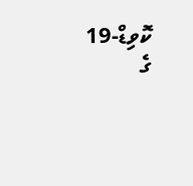ކޮވިޑް-19 ގެ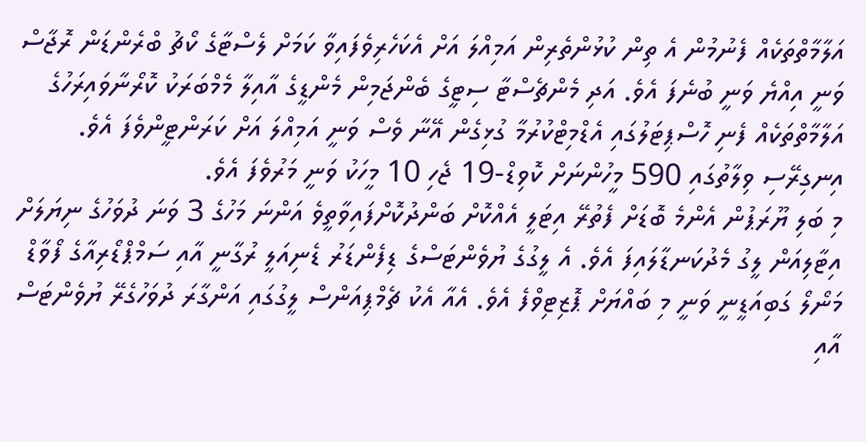އަލާމާތްތަކެއް ފެނުމުން އެ ތިން ކުޅުންތެރިން އަމިއްލަ އަށް އެކަހެރިވެފައިވާ ކަމަށް ލެސްޓާގެ ކޯޗު ބްރެންޑަން ރޮޖާސް ވަނީ އިއްޔެ ވަނީ ބުނެފަ އެވެ. އަދި މެންޗެސްޓާ ސިޓީގެ ބެންޖަމިން މެންޑީގެ އާއިލާ މެމްބަރަކު ކޮރޯނާވައިރަހުގެ އަލާމާތްތަކެއް ފެނި ހޮސްޕިޓަލުގައި އެޑްމިޓްކުރުމާ ގުޅިގެން އޭނާ ވެސް ވަނީ އަމިއްލަ އަށް ކަރަންޓީންވެފަ އެވެ.
އިނގިރޭސި ވިލާތުގައި 590 މީހުންނަށް ކޮވިޑް-19 ޖެހި 10 މީހަކު ވަނީ މަރުވެފަ އެވެ.
މި ބަލި ޔޫރަޕުން އެންމެ ބޮޑަށް ފެތުރޭ އިޓަލީ އެއްކޮށް ބަންދުކޮށްފައިވާތީވެ އަންނަ މަހުގެ 3 ވަނަ ދުވަހުގެ ނިޔަލަށް އިޓާލިއަން ލީގު މެދުކަނޑާލައިފަ އެވެ. އެ ލީގުގެ ޔުވެންޓަސްގެ ޑިފެންޑަރު ޑެނިއަލީ ރުގާނީ އާއި ސަމްޕްޑޯރިއާގެ ފޯވާޑް މަނޯލޯ ގަބިއަޑީނީ ވަނީ މި ބައްޔަށް ޕޮޒިޓިވްފެ އެވެ. އެއާ އެކު ޗެމްޕިއަންސް ލީގުގައި އަންގާރަ ދުވަހުގެރޭ ޔުވެންޓަސް އާއި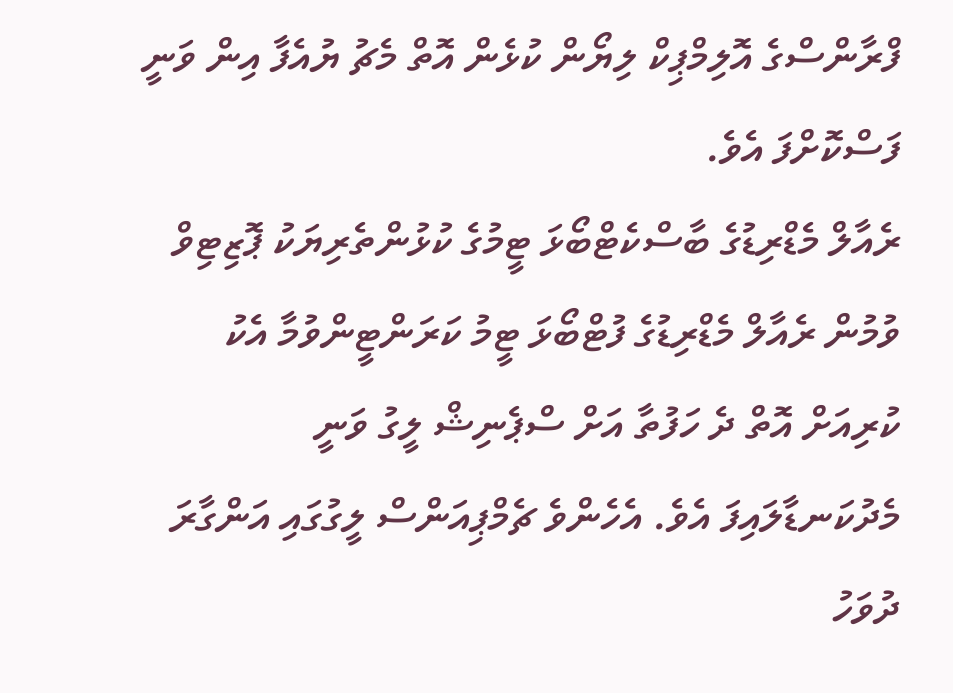ފްރާންސްގެ އޮލިމްޕިކް ލިޔޯން ކުޅެން އޮތް މެޗު ޔުއެފާ އިން ވަނީ ފަސްކޮށްފަ އެވެ.
ރެއާލް މެޑްރިޑުގެ ބާސްކެޓްބޯޅަ ޓީމުގެ ކުޅުންތެރިޔަކު ޕޮޒިޓިވް ވުމުން ރެއާލް މެޑްރިޑުގެ ފުޓްބޯޅަ ޓީމު ކަރަންޓީންވުމާ އެކު ކުރިއަށް އޮތް ދެ ހަފުތާ އަށް ސްޕެނިޝް ލީގު ވަނީ މެދުކަނޑާލައިފަ އެވެ. އެހެންވެ ޗެމްޕިއަންސް ލީގުގައި އަންގާރަ ދުވަހު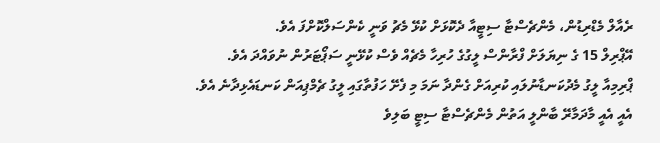ރެއާލް މެޑްރިޑުން، މެންޗެސްޓާ ސިޓީއާ ދެކޮޅަށް ކުޅޭ މެޗު ވަނީ ކެންސަލްކޮށްފަ އެވެ.
އޭޕްރިލް 15 ގެ ނިޔަލަށް ފްރާންސް ލީގުގެ ހުރިހާ މެޗެއް ވެސް ކުޅޭނީ ސަޕޯޓަރުން ނުވައްދަ އެވެ.
ޕްރިމިއާ ލީގު މެދުކަނޑާނުލައި ކުރިއަށް ގެންދާ ނަމަ މި ފެށޭ ހަފުތާގައި ލީގު ޗެމްޕިއަން ކަނޑައެޅިދާނެ އެވެ. އެއީ އެއީ މާދަމާރޭ ބާންލީ އަތުން މެންޗެސްޓާ ސިޓީ ބަލިވެ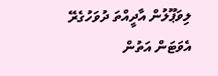ލިވަޕޫލުން އާދީއްތަ ދުވަހުގެރޭ އެވަޓަން އަތުން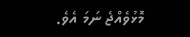މޮޅުވެއްޖެ ނަމަ އެވެ.